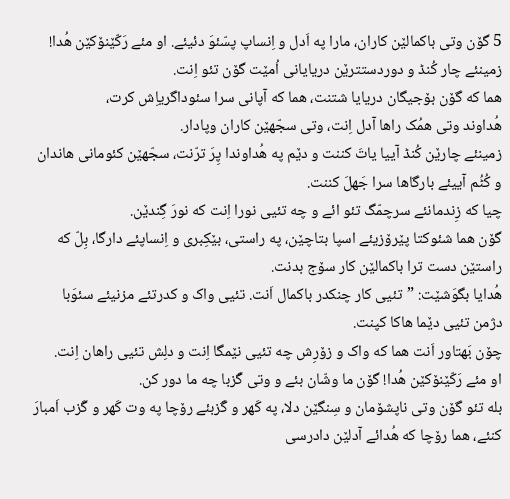5 گۆن وتی باکمالێن کاران، مارا په اَدل و اِنساپ پسّئوَ دئیئے. او مئے رَکّێنۆکێن هُدا! زمینئے چار کُنڈ و دوردستترێن دریایانی اُمێت گۆن تئو اِنت.
هما که گۆن بۆجیگان دریایا شتنت، هما که آپانی سرا سئوداگریاِش کرت،
هُداوند وتی همُک راها آدل اِنت، وتی سجّهێن کاران وپادار.
زمینئے چارێن کُنڈ آییا یاتَ کننت و دێم په هُداوندا پِرَ ترّنت، سجّهێن کئومانی هاندان و کُٹُم آییئے بارگاها سرا جَهلَ کننت.
چیا که زِندمانئے سرچمّگ تئو ائے و چه تئیی نورا اِنت که نورَ گِندێن.
گۆن هما شئوکتا پێرۆزیئے اسپا بتاچێن، په راستی، بێکِبری و اِنساپئے دارگا، بِلّ که راستێن دست ترا باکمالێن کار سۆج بدنت.
هُدایا بگوَشێت: ”تئیی کار چنکدر باکمال اَنت. تئیی واک و کدرتئے مزنیئے سئوَبا دژمن تئیی دێما هاکا کپنت.
چۆن بَهتاور اَنت هما که واک و زۆرِش چه تئیی نێمگا اِنت و دلِش تئیی راهان اِنت.
او مئے رَکّێنۆکێن هُدا! گۆن ما وشّان بئے و وتی گَزبا چه ما دور کن.
بله تئو گۆن وتی ناپشۆمان و سِنگێن دلا، په کَهر و گَزبئے رۆچا په وت کَهر و گَزب اَمبارَ کنئے، هما رۆچا که هُدائے آدلێن دادرسی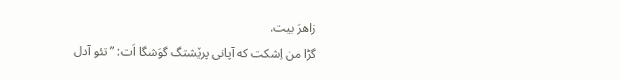زاهرَ بیت.
گڑا من اِشکت که آپانی پرێشتگ گوَشگا اَت: ”تئو آدل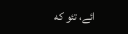ائے، تئو که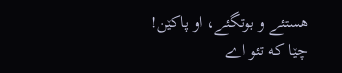هستئے و بوتگئے، او پاکێن! چێا که تئو اے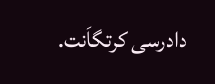دادرسی کرتگاَنت.